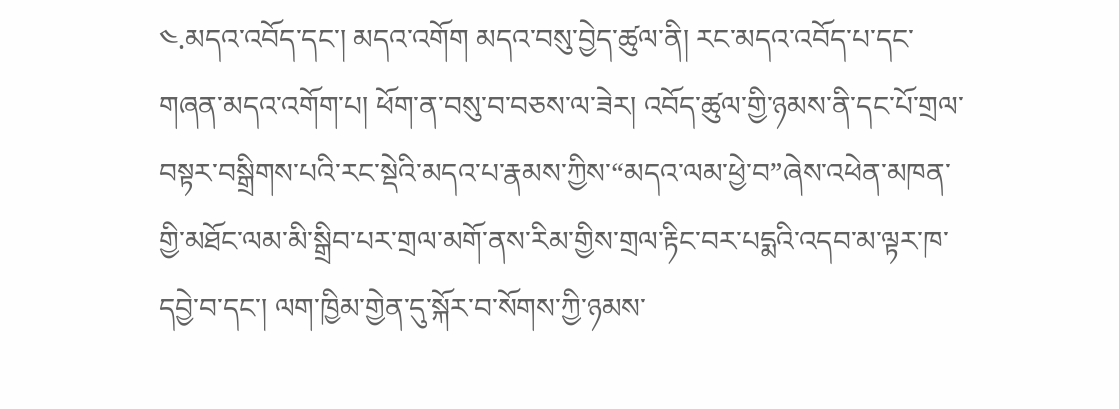༤.མདའ་འབོད་དང་། མདའ་འགོག མདའ་བསུ་བྱེད་ཚུལ་ནི། རང་མདའ་འབོད་པ་དང་གཞན་མདའ་འགོག་པ། ཕོག་ན་བསུ་བ་བཅས་ལ་ཟེར། འབོད་ཚུལ་གྱི་ཉམས་ནི་དང་པོ་གྲལ་བསྟར་བསྒྲིགས་པའི་རང་སྡེའི་མདའ་པ་རྣམས་ཀྱིས་“མདའ་ལམ་ཕྱེ་བ”ཞེས་འཕེན་མཁན་གྱི་མཐོང་ལམ་མི་སྒྲིབ་པར་གྲལ་མགོ་ནས་རིམ་གྱིས་གྲལ་རྟིང་བར་པདྨའི་འདབ་མ་ལྟར་ཁ་དབྱེ་བ་དང་། ལག་ཁྱིམ་གྱེན་དུ་སྐོར་བ་སོགས་ཀྱི་ཉམས་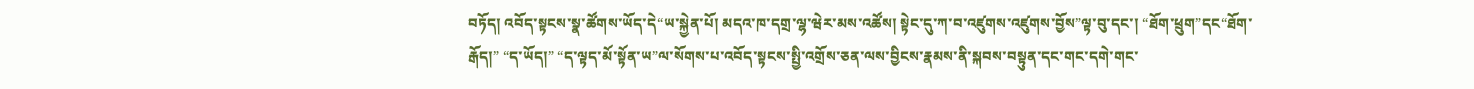བཏོད། འབོད་སྟངས་སྣ་ཚོགས་ཡོད་དེ“ཡ་སྐྱེན་པོ། མདའ་ཁ་དགྲ་ལྷ་ཝེར་མས་འཚོས། སྟེང་དུ་ཀ་བ་འཛུགས་འཛུགས་བྱོས”ལྟ་བུ་དང་། “ཐོག་ཕྲུག”དང“ཐོག་རྒོད།” “ད་ཡོད།” “ད་ལྟད་མོ་སྟོན་ཡ”ལ་སོགས་པ་འབོད་སྟངས་སྤྱི་འགྲོས་ཅན་ལས་བྱིངས་རྣམས་ནི་སྐབས་བསྟུན་དང་གང་དགེ་གང་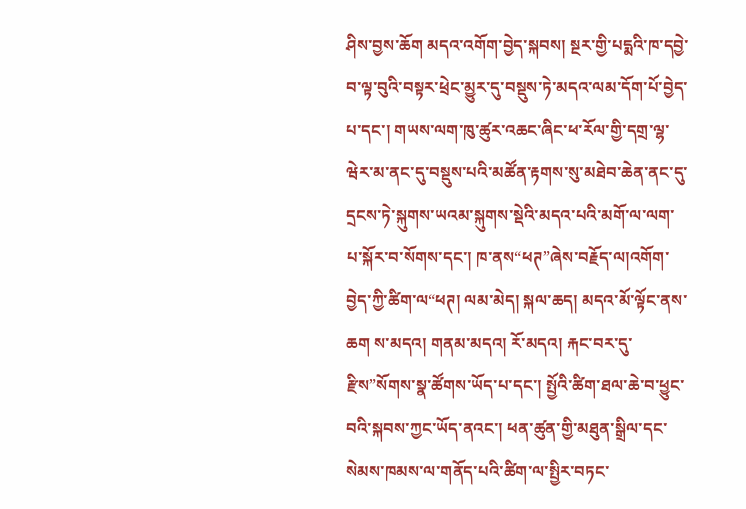ཤིས་བྱས་ཆོག མདའ་འགོག་བྱེད་སྐབས། སྔར་གྱི་པདྨའི་ཁ་དབྱེ་བ་ལྟ་བུའི་བསྟར་ཕྲེང་མྱུར་དུ་བསྡུས་ཏེ་མདའ་ལམ་དོག་པོ་བྱེད་པ་དང་། གཡས་ལག་ཁུ་ཚུར་འཆང་ཞིང་ཕ་རོལ་གྱི་དགྲ་ལྷ་ཝེར་མ་ནང་དུ་བསྡུས་པའི་མཚོན་རྟགས་སུ་མཐེབ་ཆེན་ནང་དུ་དྲངས་ཏེ་སྐུགས་ཡའམ་སྐུགས་སྡེའི་མདའ་པའི་མགོ་ལ་ལག་པ་སྐོར་བ་སོགས་དང་། ཁ་ནས“ཕཊ”ཞེས་བརྗོད་ལ།འགོག་བྱེད་ཀྱི་ཚིག་ལ“ཕཊ། ལམ་མེད། སྐལ་ཆད། མདའ་མོ་ལྟོང་ནས་ཆག ས་མདའ། གནམ་མདའ། རོ་མདའ། རྐང་བར་དུ་རྫིས”སོགས་སྣ་ཚོགས་ཡོད་པ་དང་། སྤྱོའི་ཚིག་ཐལ་ཆེ་བ་ཕྱུང་བའི་སྐབས་ཀྱང་ཡོད་ནའང་། ཕན་ཚུན་གྱི་མཐུན་སྒྲིལ་དང་སེམས་ཁམས་ལ་གནོད་པའི་ཚིག་ལ་སྤྱིར་བཏང་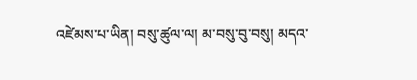འཛེམས་པ་ཡིན། བསུ་ཚུལ་ལ། མ་བསུ་བུ་བསུ། མདའ་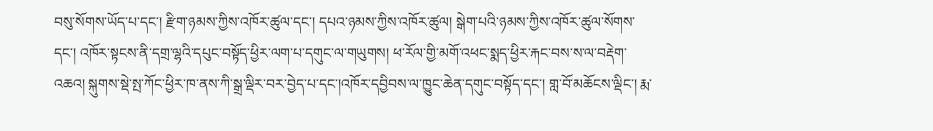བསུ་སོགས་ཡོད་པ་དང་། རྫིག་ཉམས་ཀྱིས་འཁོར་ཚུལ་དང་། དཔའ་ཉམས་ཀྱིས་འཁོར་ཚུལ། སྒེག་པའི་ཉམས་ཀྱིས་འཁོར་ཚུལ་སོགས་དང་། འཁོར་སྟངས་ནི་དགྲ་ལྷའི་དཔུང་བསྟོད་ཕྱིར་ལག་པ་དགུང་ལ་གཡུགས། ཕ་རོལ་གྱི་མགོ་འཕང་སྨད་ཕྱིར་རྐང་བས་ས་ལ་བརྡེག་འཆའ། སྐུགས་སྡེ་སྤ་ཀོང་ཕྱིར་ཁ་ནས་ཀི་སྒྲ་ལྡིར་བར་བྱེད་པ་དང་།འཁོར་དབྱིབས་ལ་ཁྱུང་ཆེན་དགུང་བསྟོད་དང་། གླ་བོ་མཆོངས་ལྡིང་། རྨ་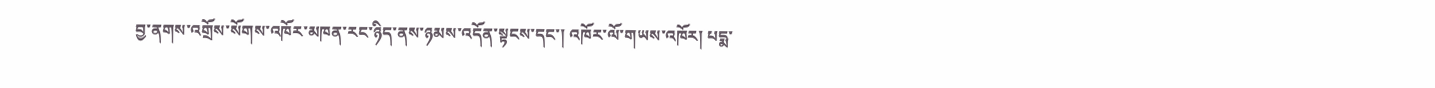བྱ་ནགས་འགྲོས་སོགས་འཁོར་མཁན་རང་ཉིད་ནས་ཉམས་འདོན་སྟངས་དང་། འཁོར་ལོ་གཡས་འཁོར། པདྨ་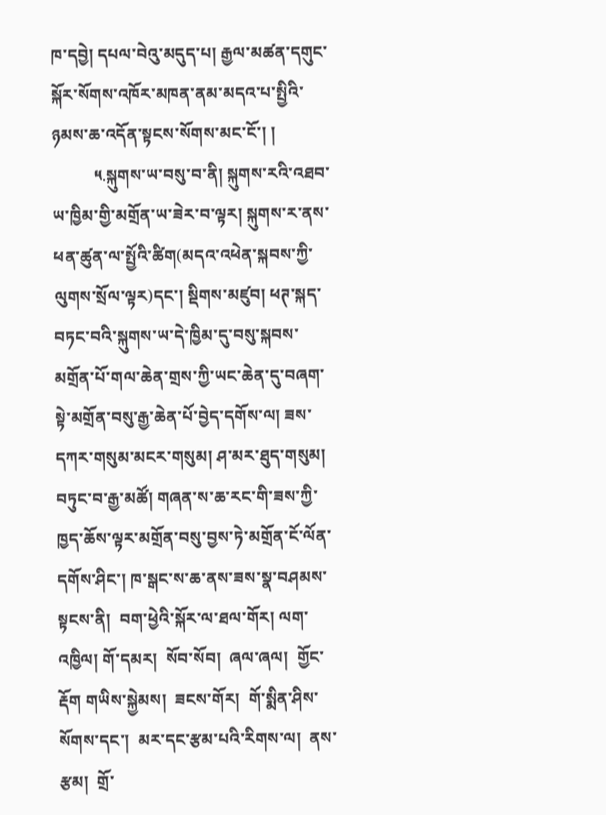ཁ་དབྱེ། དཔལ་བེའུ་མདུད་པ། རྒྱལ་མཚན་དགུང་སྐོར་སོགས་འཁོར་མཁན་ནམ་མདའ་པ་སྤྱིའི་ཉམས་ཆ་འདོན་སྟངས་སོགས་མང་ངོ་། །
          ༥.སྐུགས་ཡ་བསུ་བ་ནི། སྐུགས་རའི་འཐབ་ཡ་ཁྱིམ་གྱི་མགྲོན་ཡ་ཟེར་བ་ལྟར། སྐུགས་ར་ནས་ཕན་ཚུན་ལ་སྤྱོའི་ཚིག(མདའ་འཕེན་སྐབས་ཀྱི་ལུགས་སྲོལ་ལྟར)དང་། སྡིགས་མཛུབ། ཕཊ་སྐད་བཏང་བའི་སྐུགས་ཡ་དེ་ཁྱིམ་དུ་བསུ་སྐབས་མགྲོན་པོ་གལ་ཆེན་གྲས་ཀྱི་ཡང་ཆེན་དུ་བཞག་སྟེ་མགྲོན་བསུ་རྒྱ་ཆེན་པོ་བྱེད་དགོས་ལ། ཟས་དཀར་གསུམ་མངར་གསུམ། ཤ་མར་ཐུད་གསུམ། བཏུང་བ་རྒྱ་མཚོ། གཞན་ས་ཆ་རང་གི་ཟས་ཀྱི་ཁྱད་ཆོས་ལྟར་མགྲོན་བསུ་བྱས་ཏེ་མགྲོན་ངོ་ལོན་དགོས་ཤིང་། ཁ་སྒང་ས་ཆ་ནས་ཟས་སྣ་བཤམས་སྟངས་ནི།  བག་ཕྱེའི་སྐོར་ལ་ཐལ་གོར། ལག་འཁྱིལ། གོ་དམར།  སོབ་སོབ།  ཞལ་ཞལ།  གྱོང་རྡོག གཡིས་སྐྱེམས།  ཟངས་གོར།  གོ་སྨིན་ཤིས་སོགས་དང་།  མར་དང་རྩམ་པའི་རིགས་ལ།  ནས་རྩམ།  གྲོ་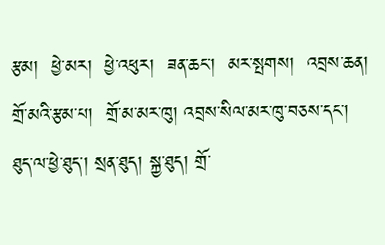རྩམ།  ཕྱེ་མར།  ཕྱེ་འཕུར།  ཟན་ཆང་།  མར་སྤགས།  འབྲས་ཆན།  གྲོ་མའི་རྩམ་པ།  གྲོ་མ་མར་ཁུ། འབྲས་སིལ་མར་ཁུ་བཅས་དང་།  ཐུད་ལ་ཕྱེ་ཐུད་། སྲན་ཐུད། སྐྱ་ཐུད། གྲོ་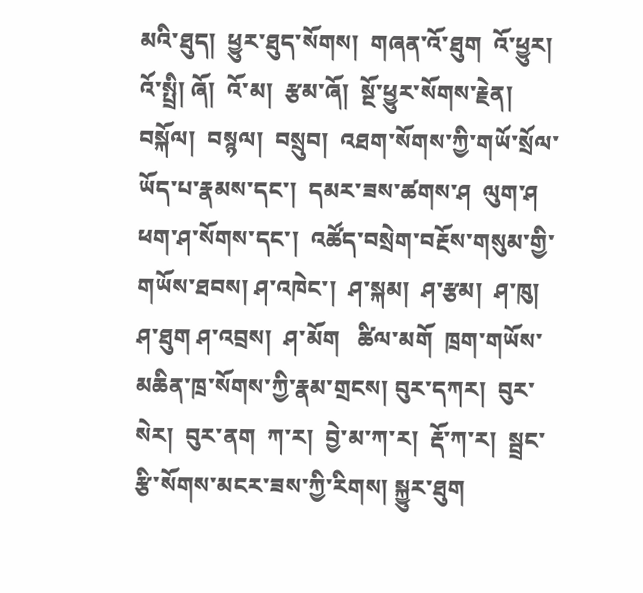མའི་ཐུད།  ཕྱུར་ཐུད་སོགས།  གཞན་འོ་ཐུག  འོ་ཕྱུར། འོ་སྤྲི། ཞོ།  འོ་མ།  རྩམ་ཞོ།  སྔོ་ཕྱུར་སོགས་རྗེན། བསྐོལ།  བསྙལ།  བསྲུབ།  འཐག་སོགས་ཀྱི་གཡོ་སྲོལ་ཡོད་པ་རྣམས་དང་།  དམར་ཟས་ཚགས་ཤ  ལུག་ཤ ཕག་ཤ་སོགས་དང་།  འཚོད་བསྲེག་བརྔོས་གསུམ་གྱི་གཡོས་ཐབས། ཤ་འཁེང་།  ཤ་སྐམ།  ཤ་རྩམ།  ཤ་ཁུ།  ཤ་ཐུག ཤ་འབྲས།  ཤ་མོག   ཚིལ་མགོ  ཁྲག་གཡོས་མཆིན་ཁྲ་སོགས་ཀྱི་རྣམ་གྲངས། བུར་དཀར།  བུར་སེར།  བུར་ནག  ཀ་ར།  བྱེ་མ་ཀ་ར།  རྡོ་ཀ་ར།  སྦྲང་རྩི་སོགས་མངར་ཟས་ཀྱི་རིགས། སྐྱུར་ཐུག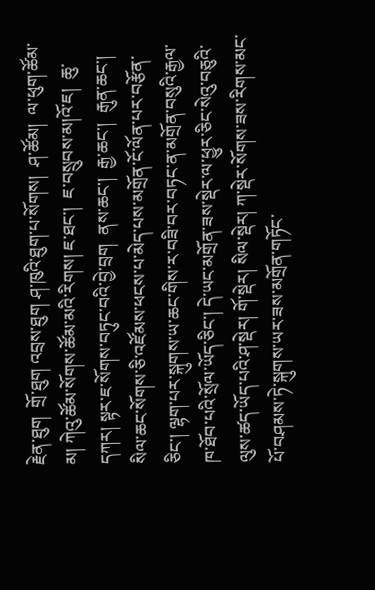རྗེན་ཐུག  གྲོ་ཐུག འབྲས་ཐུག ཤ་ཁུའི་ཐུག་པ་སོགས།  ཤ་ཚོམ།  ལ་ཕུག་ཚོམ་མ། ཀེའུ་ཚོམ་སོགས་ཚོམ་མའི་རིགས། ཇ་ཐང་།  ཇ་བསྲུབས་མ།འོ་ཇ།  ཆུ་དཀར། སྟར་ཇ་སོགས་བཏུང་བའི་བྱེ་བྲག  ནས་ཆང་།  རྒྱ་ཆང་།  རྒུན་ཆང་། སིལ་ཆང་སོགས་ཅི་འཛོམས་ཕངས་པ་མེད་པས་མགྲོན་ངོ་ལོན་པར་བརྩོན་ཅིང་། ལྷག་པར་སྐུགས་ཡ་ཆང་གིས་ར་བཟི་བར་བཏང་ན་མགྲོན་བསུའི་རྒྱལ་ཁ་ཐོབ་པའི་སྲོལ་ཡོད་ཅིང་། དེ་ཡང་མགྲོན་ཟས་སྡེར་ལ་ཕྱུར་ཅིང་སེའུ་བཅུའི་ལུས་ཚད་ཡོད་པའི་ཤ་སྡེར། གོ་སྡེར། སིལ་སྡེར། ཀ་སྡེར་སོགས་ཟས་རིགས་མང་པོ་བཤམས་ཏེ་སྐུགས་ཡར་ཟས་མགྲོན་གཏོང་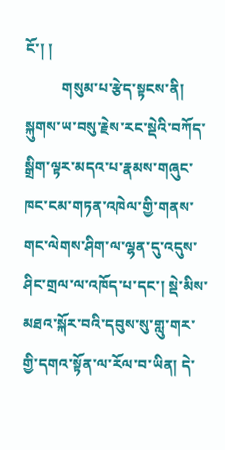ངོ་། །
          གསུམ་པ་རྩེད་སྟངས་ནི། སྐུགས་ཡ་བསུ་རྗེས་རང་སྡེའི་བཀོད་སྒྲིག་ལྟར་མདའ་པ་རྣམས་གཞུང་ཁང་ངམ་གཏན་འཁེལ་གྱི་གནས་གང་ལེགས་ཤིག་ལ་ལྷན་དུ་འདུས་ཤིང་གྲལ་ལ་འཁོད་པ་དང་། སྡེ་མིས་མཐའ་སྐོར་བའི་དབུས་སུ་གླུ་གར་གྱི་དགའ་སྟོན་ལ་རོལ་བ་ཡིན། དེ་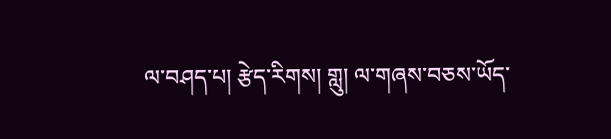ལ་བཤད་པ། རྩེད་རིགས། གླུ། ལ་གཞས་བཅས་ཡོད་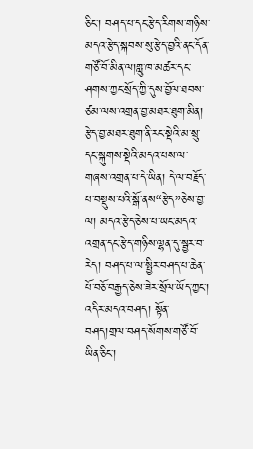ཅིང་། བཤད་པ་དང་རྩེད་རིགས་གཉིས་མདའ་རྩེད་སྐབས་སུ་རྩེད་བྱའི་ནང་དོན་གཙོ་བོ་མིན་ལ།གླུ་ཁ་མཚར་དང་ཤགས་ཀྱང་སྲོད་ཀྱི་དུས་བྱོལ་ཐབས་ཙམ་ལས་འགྲན་བྱ་མཐར་ཐུག་མིན། རྩེད་བྱ་མཐར་ཐུག་ནི་རང་སྡེའི་མ་སྲུ་དང་སྐུགས་སྡེའི་མདའ་པས་ལ་གཞས་འགྲན་པ་དེ་ཡིན། དེ་ལ་བརྗོད་པ་བསྡུས་པའི་སྒོ་ནས“རྩེད”ཅེས་བྱ་ལ། མདའ་རྩེད་ཅེས་པ་ཡང་མདའ་འགྲན་དང་རྩེད་གཉིས་ལྷན་དུ་སྦྱར་བ་རེད། བཤད་པ་ལ་སྤྱིར་བཤད་པ་ཆེན་པོ་བཅོ་བརྒྱད་ཅེས་ཟེར་སྲོལ་ཡོད་ཀྱང་། འདིར་མདའ་བཤད། སྟོན་བཤད།གྲལ་བཤད་སོགས་གཙོ་བོ་ཡིན་ཅིང་།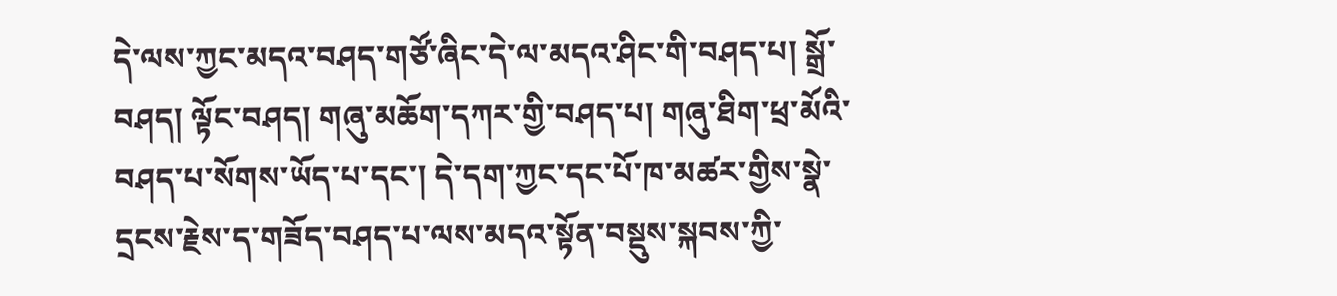དེ་ལས་ཀྱང་མདའ་བཤད་གཙོ་ཞིང་དེ་ལ་མདའ་ཤིང་གི་བཤད་པ། སྒྲོ་བཤད། ལྟོང་བཤད། གཞུ་མཆོག་དཀར་གྱི་བཤད་པ། གཞུ་ཐིག་ཕྲ་མོའི་བཤད་པ་སོགས་ཡོད་པ་དང་། དེ་དག་ཀྱང་དང་པོ་ཁ་མཚར་གྱིས་སྣེ་དྲངས་རྗེས་ད་གཟོད་བཤད་པ་ལས་མདའ་སྟོན་བསྡུས་སྐབས་ཀྱི་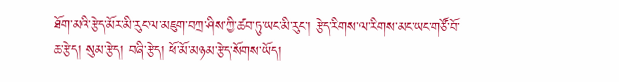ཐོག་མའི་རྩེད་མོར་མི་རུང་ལ་མཇུག་བཀྲ་ཤིས་ཀྱི་ཚབ་ཏུ་ཡང་མི་རུང་། རྩེད་རིགས་ལ་རིགས་མང་ཡང་གཙོ་བོ་ཆ་རྩེད། སུམ་རྩེད། བཞི་རྩེད། ཕོ་མོ་མཉམ་རྩེད་སོགས་ཡོད།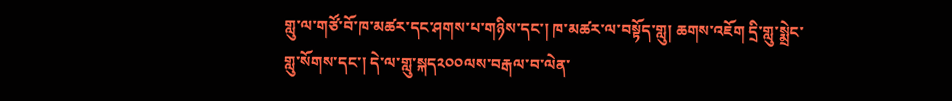གླུ་ལ་གཙོ་བོ་ཁ་མཚར་དང་ཤགས་པ་གཉིས་དང་། ཁ་མཚར་ལ་བསྟོད་གླུ། ཆགས་འཇོག དྲི་གླུ་སྨྲེང་གླུ་སོགས་དང་། དེ་ལ་གླུ་སྐད༢༠༠ལས་བརྒལ་བ་ལེན་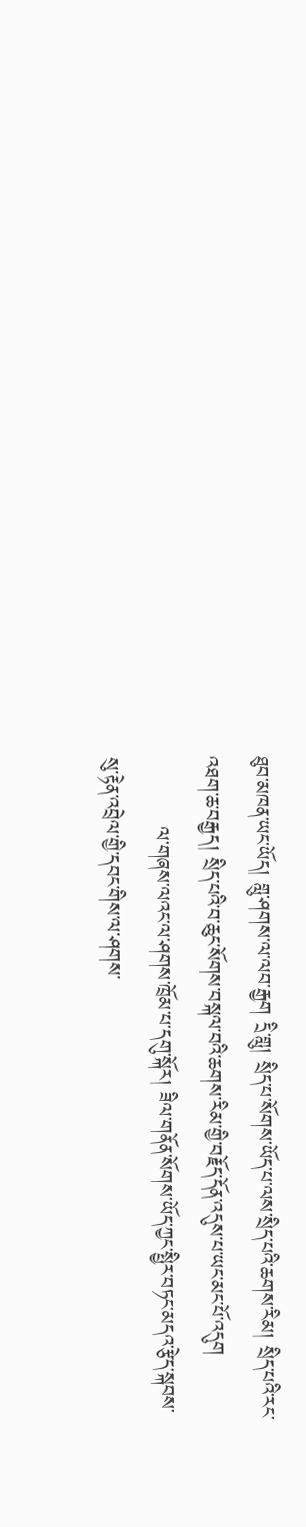ཐུབ་མཁན་ཡང་ཡོད། གླུ་ཤགས་ལ་ལབ་རྒྱག དྲི་གླུ། སྲིད་པ་སོགས་ཡོད་པ་ལས་སྲིད་པའི་ཆགས་རིམ། སྲིད་པའི་རང་འཐག་ཆ་བརྒྱད། སྲིད་པའི་བ་ཆུང་སོགས་བསྐལ་བའི་ཆགས་རིམ་གྱི་བརྗོད་དོན་འདུས་པ་ཡང་མང་པོ་འདུག
          ལ་གཞས་ལའང་ལ་ཤགས་ཁྲོམ་པ་དགུ་སྐོར། ཟིལ་གནོན་སོགས་ཡོད་ཀྱང་སྤྱིར་བཏང་མདའ་རྩེད་སྐབས་སུ་རྟེན་འབྲེལ་གྱི་དབང་གིས་ལ་ཤགས་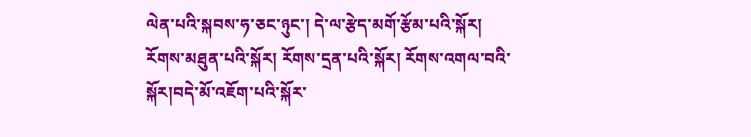ལེན་པའི་སྐབས་ཧ་ཅང་ཉུང་། དེ་ལ་རྩེད་མགོ་རྩོམ་པའི་སྐོར། རོགས་མཐུན་པའི་སྐོར། རོགས་དྲན་པའི་སྐོར། རོགས་འགལ་བའི་སྐོར།བདེ་མོ་འཇོག་པའི་སྐོར་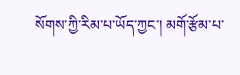སོགས་ཀྱི་རིམ་པ་ཡོད་ཀྱང་། མགོ་རྩོམ་པ་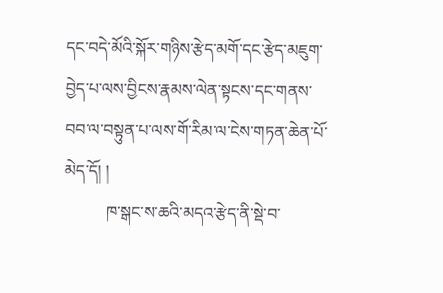དང་བདེ་མོའི་སྐོར་གཉིས་རྩེད་མགོ་དང་རྩེད་མཇུག་བྱེད་པ་ལས་བྱིངས་རྣམས་ལེན་སྟངས་དང་གནས་བབ་ལ་བསྟུན་པ་ལས་གོ་རིམ་ལ་ངེས་གཏན་ཆེན་པོ་མེད་དོ། །
          ཁ་སྒང་ས་ཆའི་མདའ་རྩེད་ནི་སྡེ་བ་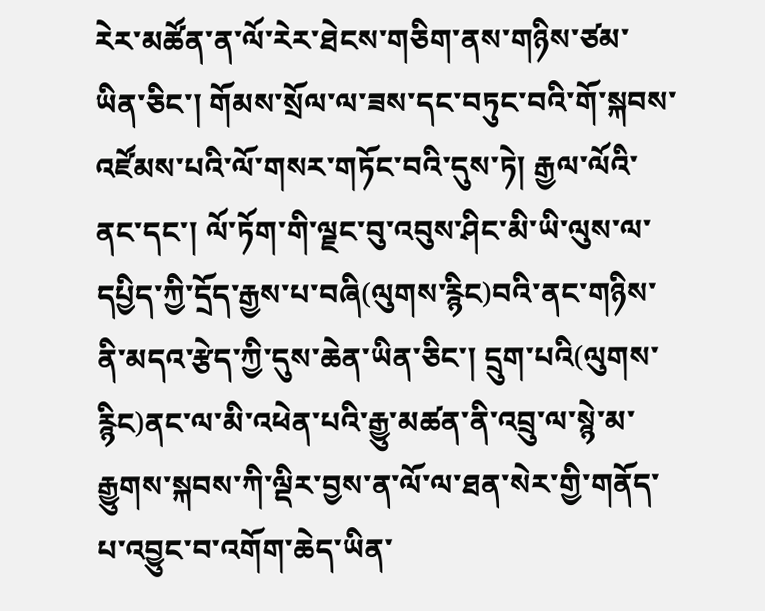རེར་མཚོན་ན་ལོ་རེར་ཐེངས་གཅིག་ནས་གཉིས་ཙམ་ཡིན་ཅིང་། གོམས་སྲོལ་ལ་ཟས་དང་བཏུང་བའི་གོ་སྐབས་འཛོམས་པའི་ལོ་གསར་གཏོང་བའི་དུས་ཏེ། རྒྱལ་ལོའི་ནང་དང་། ལོ་ཏོག་གི་ལྗང་བུ་འབུས་ཤིང་མི་ཡི་ལུས་ལ་དཔྱིད་ཀྱི་དྲོད་རྒྱས་པ་བཞི(ལུགས་རྙིང)བའི་ནང་གཉིས་ནི་མདའ་རྩེད་ཀྱི་དུས་ཆེན་ཡིན་ཅིང་། དྲུག་པའི(ལུགས་རྙིང)ནང་ལ་མི་འཕེན་པའི་རྒྱུ་མཚན་ནི་འབྲུ་ལ་སྙེ་མ་རྒྱུགས་སྐབས་ཀི་ལྡིར་བྱས་ན་ལོ་ལ་ཐན་སེར་གྱི་གནོད་པ་འབྱུང་བ་འགོག་ཆེད་ཡིན་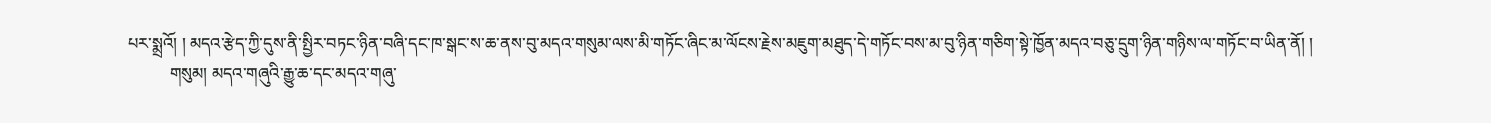པར་སྨྲའོ། ། མདའ་རྩེད་ཀྱི་དུས་ནི་སྤྱིར་བཏང་ཉིན་བཞི་དང་ཁ་སྒང་ས་ཆ་ནས་བུ་མདའ་གསུམ་ལས་མི་གཏོང་ཞིང་མ་ལོངས་རྗེས་མཇུག་མཐུད་དེ་གཏོང་བས་མ་བུ་ཉིན་གཅིག་སྟེ་ཁྱོན་མདའ་བཅུ་དྲུག་ཉིན་གཉིས་ལ་གཏོང་བ་ཡིན་ནོ། །
          གསུམ། མདའ་གཞུའི་རྒྱུ་ཆ་དང་མདའ་གཞུ་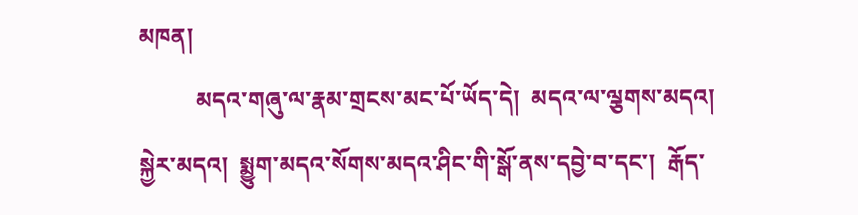མཁན།
          མདའ་གཞུ་ལ་རྣམ་གྲངས་མང་པོ་ཡོད་དེ།  མདའ་ལ་ལྕགས་མདའ།  སྐྱེར་མདའ།  སྨྱུག་མདའ་སོགས་མདའ་ཤིང་གི་སྒོ་ནས་དབྱེ་བ་དང་།  རྒོད་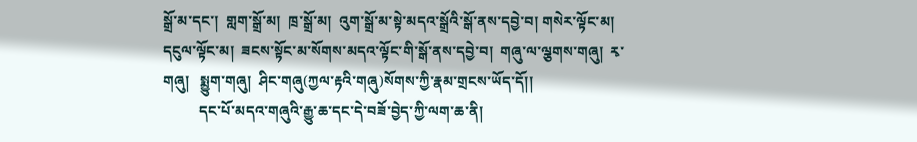སྒྲོ་མ་དང་།  གླག་སྒྲོ་མ།  ཁྲ་སྒྲོ་མ།  འུག་སྒྲོ་མ་སྟེ་མདའ་སྒྲོའི་སྒོ་ནས་དབྱེ་བ། གསེར་ལྟོང་མ།  དངུལ་ལྟོང་མ།  ཟངས་སྟོང་མ་སོགས་མདའ་ལྟོང་གི་སྒོ་ནས་དབྱེ་བ།  གཞུ་ལ་ལྕགས་གཞུ།  རྭ་གཞུ།   སྨྱུག་གཞུ།  ཤིང་གཞུ(ཀྱལ་རྟའི་གཞུ)སོགས་ཀྱི་རྣམ་གྲངས་ཡོད་དོ།།
          དང་པོ་མདའ་གཞུའི་རྒྱུ་ཆ་དང་དེ་བཟོ་བྱེད་ཀྱི་ལག་ཆ་ནི།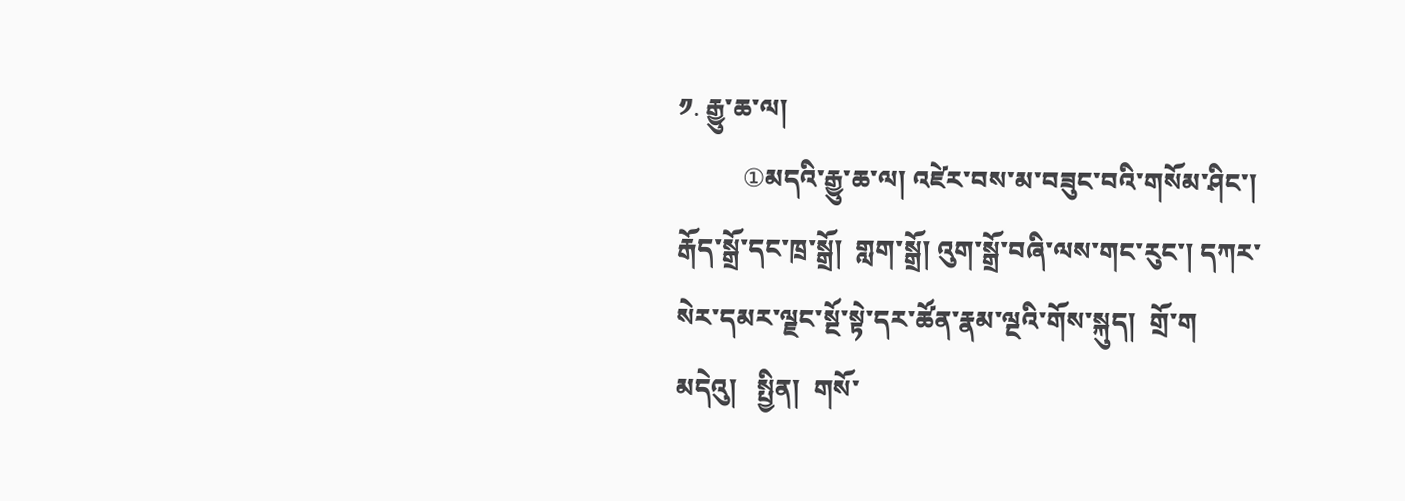༡. རྒྱུ་ཆ་ལ།
          ①མདའི་རྒྱུ་ཆ་ལ། འཛེར་བས་མ་བཟུང་བའི་གསོམ་ཤིང་།  རྒོད་སྒྲོ་དང་ཁྲ་སྒྲོ།  གླག་སྒྲོ། འུག་སྒྲོ་བཞི་ལས་གང་རུང་། དཀར་སེར་དམར་ལྗང་སྔོ་སྟེ་དར་ཚོན་རྣམ་ལྔའི་གོས་སྐུད།  གྲོ་ག   མདེའུ།   སྤྱིན།  གསོ་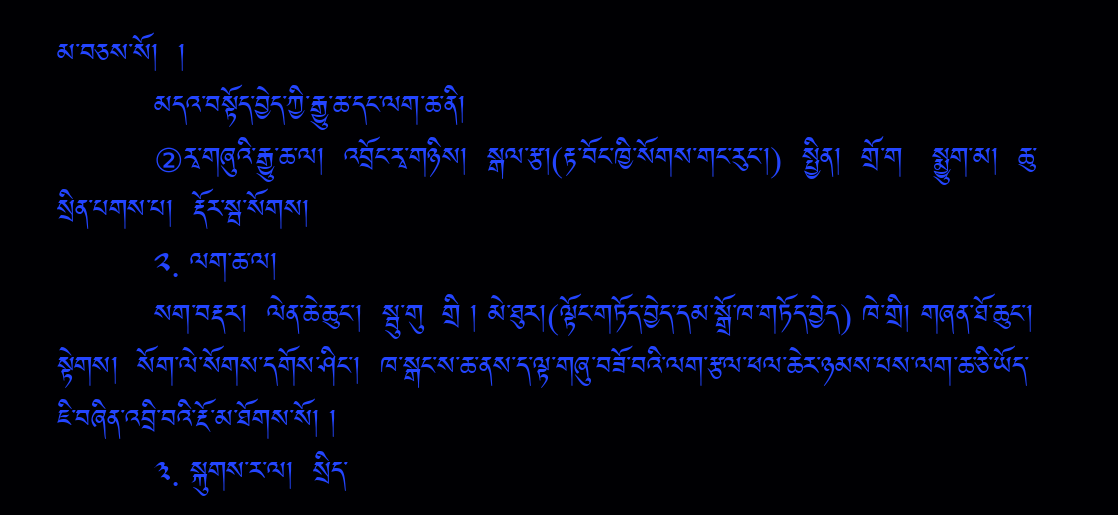མ་བཅས་སོ།  །
          མདའ་བསྟོད་བྱེད་ཀྱི་རྒྱུ་ཆ་དང་ལག་ཆ་ནི།
          ②རྭ་གཞུའི་རྒྱུ་ཆ་ལ།  འབྲོང་རྭ་གཉིས།  སྒལ་རྩ།(རྟ་བོང་ཁྱི་སོགས་གང་རུང་།)  སྤྱིན།  གྲོ་ག   སྨྱུག་མ།  ཆུ་སྲིན་པགས་པ།  རྡོར་སྦ་སོགས།
          ༢. ལག་ཆ་ལ།
          སག་བརྡར།  ལེན་ཆེ་ཆུང་།  སྦུ་གུ  གྲི ། མེ་ཐུར།(ལྟོང་གཏོད་བྱེད་དམ་སྒྲོ་ཁ་གཏོད་བྱེད) ཁེ་གྲི། གཞན་ཐོ་ཆུང་།  སྟེགས།  སོག་ལེ་སོགས་དགོས་ཤིང་།  ཁ་སྒང་ས་ཆ་ནས་ད་ལྟ་གཞུ་བཟོ་བའི་ལག་རྩལ་ཕལ་ཆེར་ཉམས་པས་ལག་ཆ་ཅི་ཡོད་ཇི་བཞིན་འབྲི་བའི་རྔོ་མ་ཐོགས་སོ། །
          ༣. སྐུགས་ར་ལ།  སྲིད་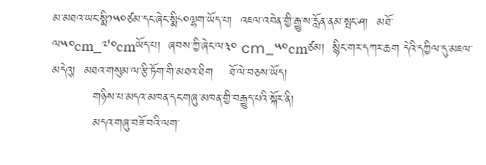མ་མཐའ་ཡང་སྨི༡༥༠ཙམ་དང་ཞེང་སྨི༨༠ལྷག་ཡོད་པ།  འཇལ་འབེན་གྱི་རྒྱུ་ས་རློན་ནམ་སྤང་ཤ།  མཐོ་ལ༥༠cm_༧༠cmཡོད་པ།  ཞབས་ཀྱི་ཞེང་ལ༣༠ cm_༥༠cmཙམ།  སྙིང་གར་དཀར་ཆག དེའི་དཀྱིལ་དུ་མཇལ་མདེའུ།  མཐའ་གསུམ་ལ་རྩི་ཏོག་གི་མཐའ་ཐིག    ཐོ་ལེ་བཅས་ཡོད།
          གཉིས་པ་མདའ་མཁན་དང་གཞུ་མཁན་གྱི་བརྒྱུད་པའི་སྐོར་ནི།
          མདའ་གཞུ་བཟོ་བའི་ལག་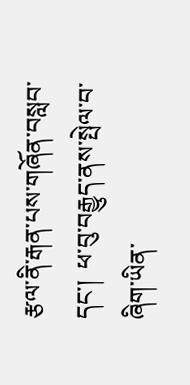རྩལ་ནི་རྒན་པས་གཞོན་བསླབ་དང་།  ཕ་བུ་བརྒྱུད་ནས་སྤེལ་བ་ཞིག་ཡིན་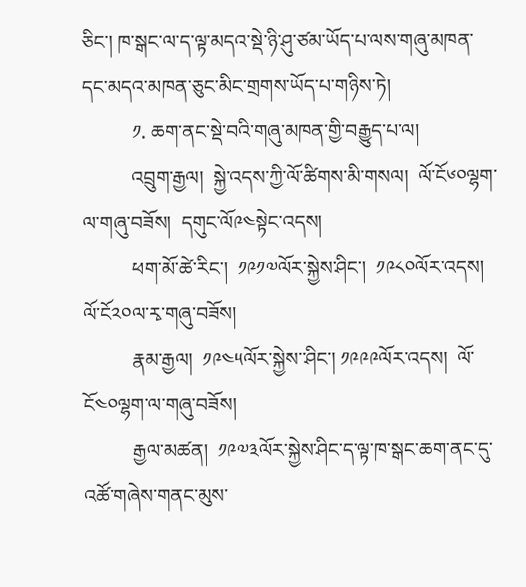ཅིང་། ཁ་སྒང་ལ་ད་ལྟ་མདའ་སྡེ་ཉི་ཤུ་ཙམ་ཡོད་པ་ལས་གཞུ་མཁན་དང་མདའ་མཁན་ཅུང་མིང་གྲགས་ཡོད་པ་གཉིས་ཏེ།
          ༡. ཆག་ནང་སྡེ་བའི་གཞུ་མཁན་གྱི་བརྒྱུད་པ་ལ།
          འབྲུག་རྒྱལ།  སྐྱེ་འདས་ཀྱི་ལོ་ཚིགས་མི་གསལ།  ལོ་ངོ༦༠ལྷག་ལ་གཞུ་བཟོས།  དགུང་ལོ༩༤སྟེང་འདས།
          ཕག་མོ་ཚེ་རིང་།  ༡༩༡༧ལོར་སྐྱེས་ཤིང་།  ༡༩༨༠ལོར་འདས།  ལོ་ངོ༢༠ལ་རྭ་གཞུ་བཟོས།
          རྣམ་རྒྱལ།  ༡༩༤༥ལོར་སྐྱེས་་ཤིང་། ༡༩༩༩ལོར་འདས།  ལོ་ངོ༤༠ལྷག་ལ་གཞུ་བཟོས།
          རྒྱལ་མཚན།  ༡༩༧༣ལོར་སྐྱེས་ཤིང་ད་ལྟ་ཁ་སྒང་ཆག་ནང་དུ་འཚོ་གཞེས་གནང་མུས་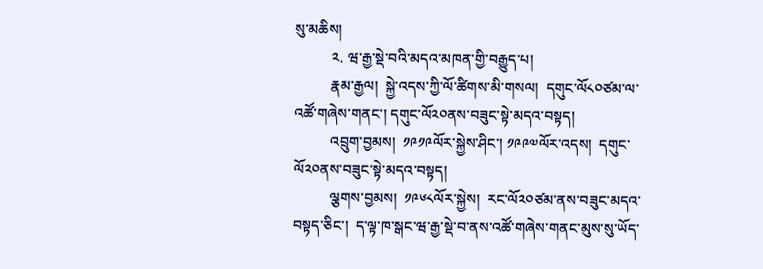སུ་མཆིས།
          ༢. ཝ་རྒྱ་སྡེ་བའི་མདའ་མཁན་གྱི་བརྒྱུད་པ།
          རྣམ་རྒྱལ།  སྐྱེ་འདས་ཀྱི་ལོ་ཚིགས་མི་གསལ།  དགུང་ལོ༨༠ཙམ་ལ་འཚོ་གཞེས་གནང་། དགུང་ལོ༢༠ནས་བཟུང་སྟེ་མདའ་བསྟད།
          འབྲུག་བྱམས།  ༡༩༡༩ལོར་སྐྱེས་ཤིང་། ༡༩༩༧ལོར་འདས།  དགུང་ལོ༢༠ནས་བཟུང་སྟེ་མདའ་བསྟད།
          ལྕགས་བྱམས།  ༡༩༦༨ལོར་སྐྱེས།  རང་ལོ༢༠ཙམ་ནས་བཟུང་མདའ་བསྟད་ཅིང་།  ད་ལྟ་ཁ་སྒང་ཝ་རྒྱ་སྡེ་བ་ནས་འཚོ་གཞེས་གནང་མུས་སུ་ཡོད་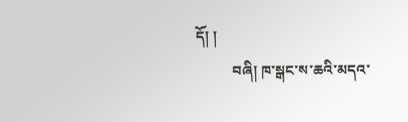དོ། །
          བཞི། ཁ་སྒང་ས་ཆའི་མདའ་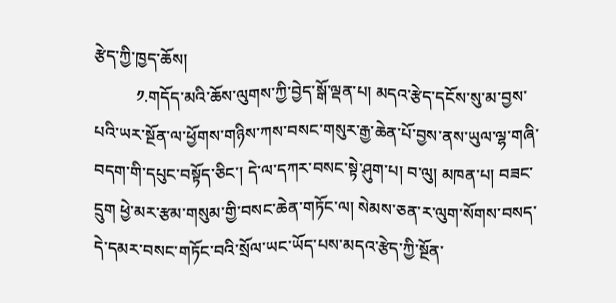རྩེད་ཀྱི་ཁྱད་ཆོས།
          ༡.གདོད་མའི་ཆོས་ལུགས་ཀྱི་བྱེད་སྒོ་ལྡན་པ། མདའ་རྩེད་དངོས་སུ་མ་བྱས་པའི་ཡར་སྔོན་ལ་ཕྱོགས་གཉིས་ཀས་བསང་གསུར་རྒྱ་ཆེན་པོ་བྱས་ནས་ཡུལ་ལྷ་གཞི་བདག་གི་དཔུང་བསྟོད་ཅིང་། དེ་ལ་དཀར་བསང་སྟེ་ཤུག་པ། བ་ལུ། མཁན་པ། བཟང་དྲུག ཕྱེ་མར་རྩམ་གསུམ་གྱི་བསང་ཆེན་གཏོང་ལ། སེམས་ཅན་ར་ལུག་སོགས་བསད་དེ་དམར་བསང་གཏོང་བའི་སྲོལ་ཡང་ཡོད་པས་མདའ་རྩེད་ཀྱི་སྔོན་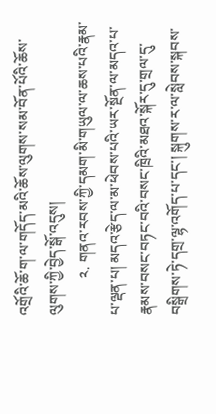འགྲོའི་ཆོ་ག་ལ་གདོད་མའི་ཆོས་ལུགས་སམ་བོན་པོའི་ཆོས་ལུགས་ཀྱི་བྱེད་སྒོ་འདུས།
          ༢. གནའ་རབས་ཀྱི་དམག་མི་གཡུལ་ལ་ཆས་པའི་རྣམ་པ་ལྡན་པ། མདའ་རྩེད་ལ་མ་ཕེབས་པའི་ཡར་སྔོན་ལ་མདའ་པ་རྣམས་བསང་བཏང་བའི་བསང་ཁྲིའི་མཐའ་སྐོར་དུ་གྲལ་དུ་བསྒྲིགས་ཏེ་དགྲ་ལྷ་འགོད་པ་དང་། སྐུགས་ར་ལ་སླེབས་སྐབས་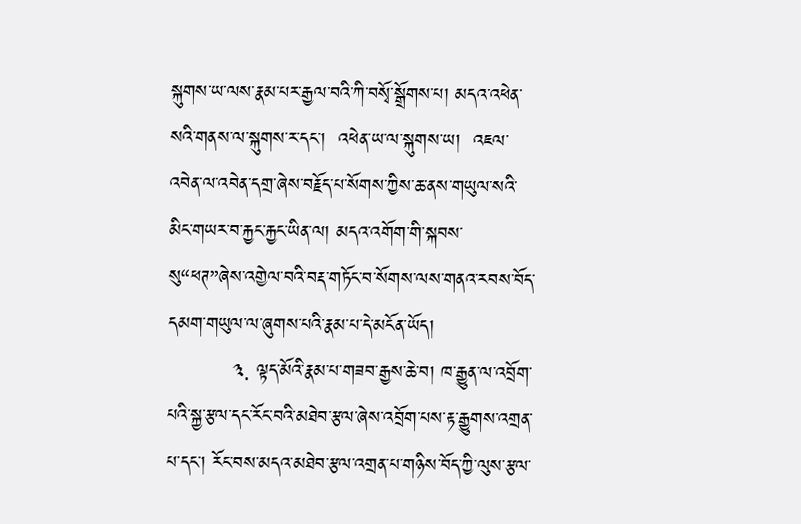སྐུགས་ཡ་ལས་རྣམ་པར་རྒྱལ་བའི་ཀི་བསྭོ་སྒྲོགས་པ། མདའ་འཕེན་སའི་གནས་ལ་སྐུགས་ར་དང་།  འཕེན་ཡ་ལ་སྐུགས་ཡ།  འཇལ་འབེན་ལ་འབེན་དགྲ་ཞེས་བརྗོད་པ་སོགས་ཀྱིས་ཆ་ནས་གཡུལ་སའི་མིང་གཡར་བ་རྐྱང་རྐྱང་ཡིན་ལ། མདའ་འགོག་གི་སྐབས་སུ“ཕཊ”ཞེས་འགྱེལ་བའི་བརྡ་གཏོང་བ་སོགས་ལས་གནའ་རབས་བོད་དམག་གཡུལ་ལ་ཞུགས་པའི་རྣམ་པ་དེ་མངོན་ཡོད།
          ༣. ལྟད་མོའི་རྣམ་པ་གཟབ་རྒྱས་ཆེ་བ། ཁ་རྒྱུན་ལ་འབྲོག་པའི་སྐྱ་རྩལ་དང་རོང་བའི་མཐེབ་རྩལ་ཞེས་འབྲོག་པས་རྟ་རྒྱུགས་འགྲན་པ་དང་། རོང་བས་མདའ་མཐེབ་རྩལ་འགྲན་པ་གཉིས་བོད་ཀྱི་ལུས་རྩལ་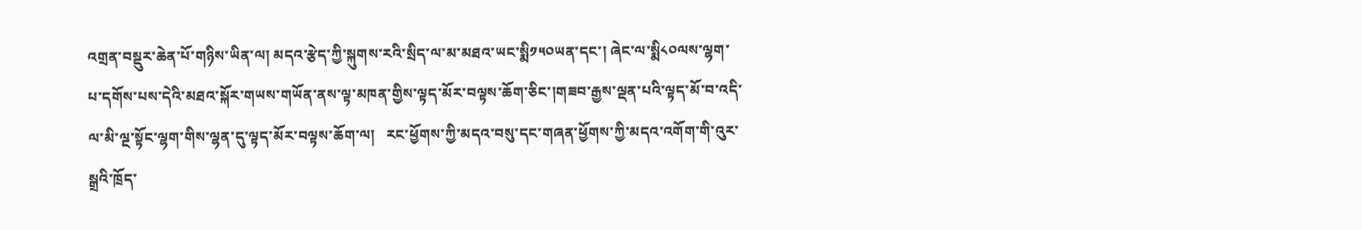འགྲན་བསྡུར་ཆེན་པོ་གཉིས་ཡིན་ལ། མདའ་རྩེད་ཀྱི་སྐུགས་རའི་སྲིད་ལ་མ་མཐའ་ཡང་སྨི༡༥༠ཡན་དང་། ཞེང་ལ་སྨི༨༠ལས་ལྷག་པ་དགོས་པས་དེའི་མཐའ་སྐོར་གཡས་གཡོན་ནས་ལྟ་མཁན་གྱིས་ལྟད་མོར་བལྟས་ཆོག་ཅིང་།གཟབ་རྒྱས་ལྡན་པའི་ལྟད་མོ་བ་འདི་ལ་མི་ལྔ་སྟོང་ལྷག་གིས་ལྷན་དུ་ལྟད་མོར་བལྟས་ཆོག་ལ།   རང་ཕྱོགས་ཀྱི་མདའ་བསུ་དང་གཞན་ཕྱོགས་ཀྱི་མདའ་འགོག་གི་འུར་སྒྲའི་ཁྲོད་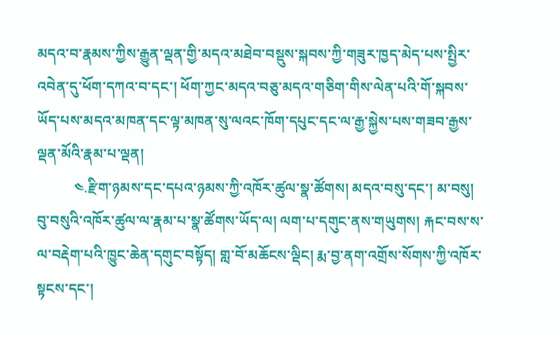མདའ་བ་རྣམས་ཀྱིས་རྒྱུན་ལྡན་གྱི་མདའ་མཐེབ་བསྡུས་སྐབས་ཀྱི་གཟུར་ཁྱད་མེད་པས་སྤྱིར་འབེན་དུ་ཕོག་དཀའ་བ་དང་། ཕོག་ཀྱང་མདའ་བཅུ་མདའ་གཅིག་གིས་ལེན་པའི་གོ་སྐབས་ཡོད་པས་མདའ་མཁན་དང་ལྟ་མཁན་སུ་ལའང་ཁོག་དཔུང་དང་ལ་རྒྱ་སྐྱེས་པས་གཟབ་རྒྱས་ལྡན་མོའི་རྣམ་པ་ལྡན།
          ༤.རྫིག་ཉམས་དང་དཔའ་ཉམས་ཀྱི་འཁོར་ཚུལ་སྣ་ཚོགས། མདའ་བསུ་དང་། མ་བསུ། བུ་བསུའི་འཁོར་ཚུལ་ལ་རྣམ་པ་སྣ་ཚོགས་ཡོད་ལ། ལག་པ་དགུང་ནས་གཡུགས། རྐང་བས་ས་ལ་བརྡེག་པའི་ཁྱུང་ཆེན་དགུང་བསྟོད། གླ་བོ་མཆོངས་ལྡིང། རྨ་བྱ་ནག་འགྲོས་སོགས་ཀྱི་འཁོར་སྟངས་དང་།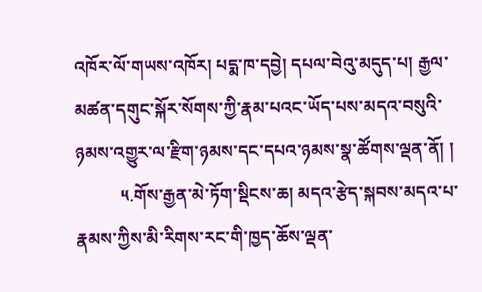འཁོར་ལོ་གཡས་འཁོར། པདྨ་ཁ་དབྱེ། དཔལ་བེའུ་མདུད་པ། རྒྱལ་མཚན་དགུང་སྐོར་སོགས་ཀྱི་རྣམ་པའང་ཡོད་པས་མདའ་བསུའི་ཉམས་འགྱུར་ལ་རྫིག་ཉམས་དང་དཔའ་ཉམས་སྣ་ཚོགས་ལྡན་ནོ། །
          ༥.གོས་རྒྱན་མེ་ཏོག་སྡིངས་ཆ། མདའ་རྩེད་སྐབས་མདའ་པ་རྣམས་ཀྱིས་མི་རིགས་རང་གི་ཁྱད་ཆོས་ལྡན་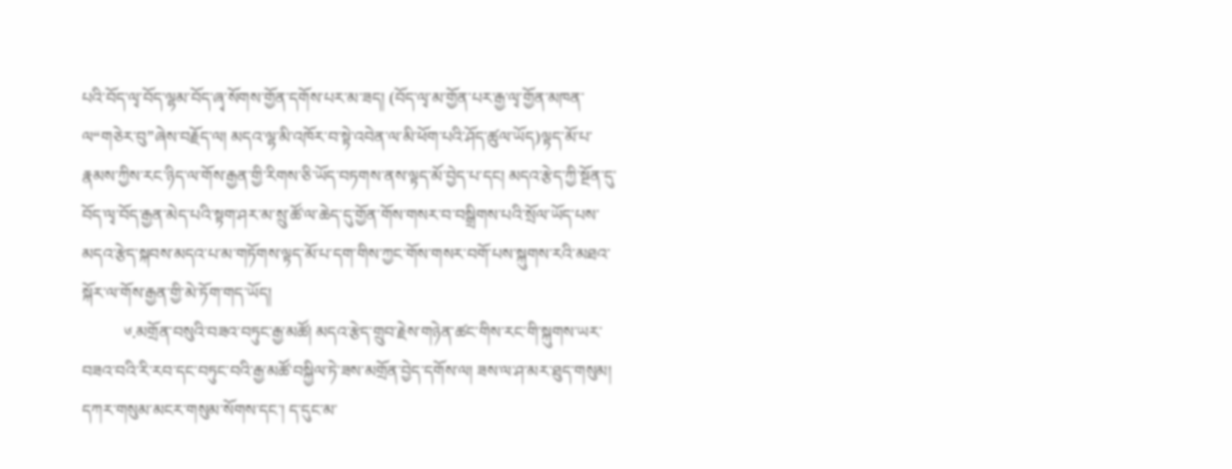པའི་བོད་ལྭ་བོད་ལྷམ་བོད་ཞྭ་སོགས་གྱོན་དགོས་པར་མ་ཟད། (བོད་ལྭ་མ་གྱོན་པར་རྒྱ་ལྭ་གྱོན་མཁན་ལ“གཅེར་བུ”ཞེས་བརྗོད་ལ། མདའ་ལྷ་མི་འཁོར་བ་སྟེ་འབེན་ལ་མི་ཕོག་པའི་ཤོད་ཚུལ་ཡོད)ལྟད་མོ་པ་རྣམས་ཀྱིས་རང་ཉིད་ལ་གོས་རྒྱན་གྱི་རིགས་ཅི་ཡོད་བཏགས་ནས་ལྟད་མོ་བྱེད་པ་དང། མདའ་རྩེད་ཀྱི་སྔོན་དུ་བོད་ལྭ་བོད་རྒྱན་མེད་པའི་སྟག་ཤར་མ་སྲུ་ཚོ་ལ་ཆེད་དུ་གྱོན་གོས་གསར་བ་བསྒྲིགས་པའི་སྲོལ་ཡོད་པས་མདའ་རྩེད་སྐབས་མདའ་པ་མ་གཏོགས་ལྟད་མོ་པ་དག་གིས་ཀྱང་གོས་གསར་བགོ་པས་སྐུགས་རའི་མཐའ་སྐོར་ལ་གོས་རྒྱན་གྱི་མེ་ཏོག་གད་ཡོད།
          ༦.མགྲོན་བསུའི་བཟའ་བཏུང་རྒྱ་མཚོ། མདའ་རྩེད་གྲུབ་རྗེས་གཉེན་ཚང་གིས་རང་གི་སྐུགས་ཡར་བཟའ་བའི་རི་རབ་དང་བཏུང་བའི་རྒྱ་མཚོ་བསྐྱིལ་ཏེ་ཟས་མགྲོན་བྱེད་དགོས་ལ། ཟས་ལ་ཤ་མར་ཐུད་གསུམ། དཀར་གསུམ་མངར་གསུམ་སོགས་དང་། ད་དུང་མ་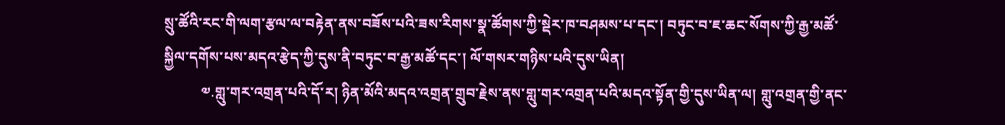སྲུ་ཚོའི་རང་གི་ལག་རྩལ་ལ་བརྟེན་ནས་བཟོས་པའི་ཟས་རིགས་སྣ་ཚོགས་ཀྱི་སྡེར་ཁ་བཤམས་པ་དང་། བཏུང་བ་ཇ་ཆང་སོགས་ཀྱི་རྒྱ་མཚོ་སྐྱིལ་དགོས་པས་མདའ་རྩེད་ཀྱི་དུས་ནི་བཏུང་བ་རྒྱ་མཚོ་དང་། ལོ་གསར་གཉིས་པའི་དུས་ཡིན།
          ༧.གླུ་གར་འགྲན་པའི་དོ་ར། ཉིན་མོའི་མདའ་འགྲན་གྲུབ་རྗེས་ནས་གླུ་གར་འགྲན་པའི་མདའ་སྟོན་གྱི་དུས་ཡིན་ལ། གླུ་འགྲན་གྱི་ནང་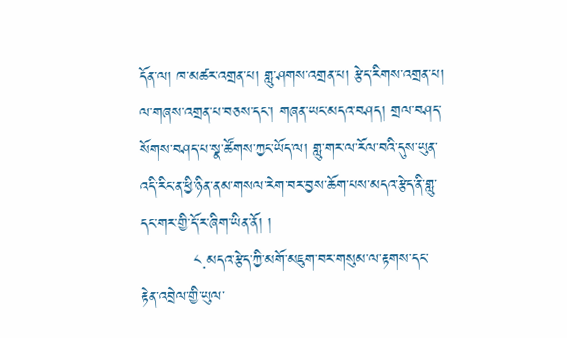དོན་ལ། ཁ་མཚར་འགྲན་པ། གླུ་ཤགས་འགྲན་པ། རྩེད་རིགས་འགྲན་པ། ལ་གཞས་འགྲན་པ་བཅས་དང་། གཞན་ཡང་མདའ་བཤད། གྲལ་བཤད་སོགས་བཤད་པ་སྣ་ཚོགས་ཀྱང་ཡོད་ལ། གླུ་གར་ལ་རོལ་བའི་དུས་ཡུན་འདི་རིང་ན་ཕྱི་ཉིན་ནམ་གསལ་རེག་བར་བྱས་ཆོག་པས་མདའ་རྩེད་ནི་གླུ་དང་གར་གྱི་དོ་ར་ཞིག་ཡིན་ནོ། །
          ༨.མདའ་རྩེད་ཀྱི་མགོ་མཇུག་བར་གསུམ་ལ་རྟགས་དང་རྟེན་འབྲེལ་གྱི་ཡུལ་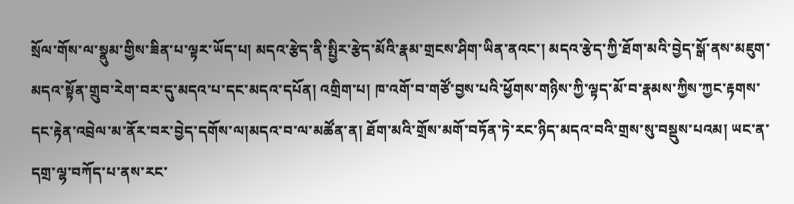སྲོལ་གོས་ལ་སྣུམ་གྱིས་ཟིན་པ་ལྟར་ཡོད་པ། མདའ་རྩེད་ནི་སྤྱིར་རྩེད་མོའི་རྣམ་གྲངས་ཤིག་ཡིན་ནའང་། མདའ་རྩེད་ཀྱི་ཐོག་མའི་བྱེད་སྒོ་ནས་མཇུག་མདའ་སྟོན་གྲུབ་རེག་བར་དུ་མདའ་པ་དང་མདའ་དཔོན། འགྲིག་པ། ཁ་འགོ་བ་གཙོ་བྱས་པའི་ཕྱོགས་གཉིས་ཀྱི་ལྟད་མོ་བ་རྣམས་ཀྱིས་ཀྱང་རྟགས་དང་རྟེན་འབྲེལ་མ་ནོར་བར་བྱེད་དགོས་ལ།མདའ་བ་ལ་མཚོན་ན། ཐོག་མའི་གྲོས་མགོ་བཏོན་ཏེ་རང་ཉིད་མདའ་བའི་གྲས་སུ་བསྡུས་པའམ། ཡང་ན་དགྲ་ལྷ་བཀོད་པ་ནས་རང་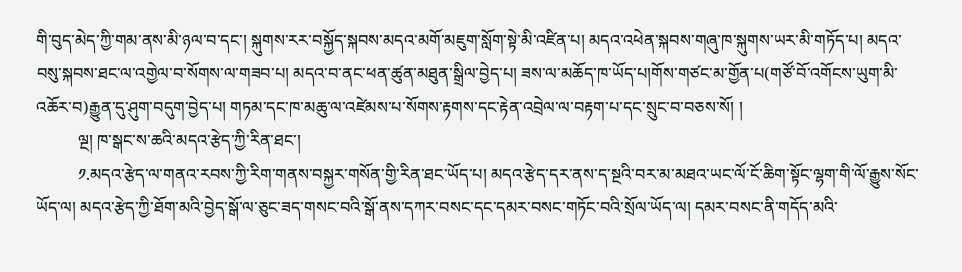གི་བུད་མེད་ཀྱི་གམ་ནས་མི་ཉལ་བ་དང་། སྐུགས་རར་བསྐྱོད་སྐབས་མདའ་མགོ་མཇུག་སློག་སྟེ་མི་འཛིན་པ། མདའ་འཕེན་སྐབས་གཞུ་ཁ་སྐུགས་ཡར་མི་གཏོད་པ། མདའ་བསུ་སྐབས་ཐང་ལ་འགྱེལ་བ་སོགས་ལ་གཟབ་པ། མདའ་བ་ནང་ཕན་ཚུན་མཐུན་སྒྲིལ་བྱེད་པ། ཟས་ལ་མཆོད་ཁ་ཡོད་པ།གོས་གཙང་མ་གྱོན་པ(གཙོ་བོ་འགོངས་ཡུག་མི་འཆོར་བ)རྒྱུན་དུ་ཤུག་བདུག་བྱེད་པ། གཏམ་དང་ཁ་མཆུ་ལ་འཛེམས་པ་སོགས་རྟགས་དང་རྟེན་འབྲེལ་ལ་བརྟག་པ་དང་སྲུང་བ་བཅས་སོ། །
          ལྔ། ཁ་སྒང་ས་ཆའི་མདའ་རྩེད་ཀྱི་རིན་ཐང་།
          ༡.མདའ་རྩེད་ལ་གནའ་རབས་ཀྱི་རིག་གནས་བསྐྱར་གསོན་གྱི་རིན་ཐང་ཡོད་པ། མདའ་རྩེད་དར་ནས་ད་སྔའི་བར་མ་མཐའ་ཡང་ལོ་ངོ་ཆིག་སྟོང་ལྷག་གི་ལོ་རྒྱུས་སོང་ཡོད་ལ། མདའ་རྩེད་ཀྱི་ཐོག་མའི་བྱེད་སྒོ་ལ་ཅུང་ཟད་གསང་བའི་སྒོ་ནས་དཀར་བསང་དང་དམར་བསང་གཏོང་བའི་སྲོལ་ཡོད་ལ། དམར་བསང་ནི་གདོད་མའི་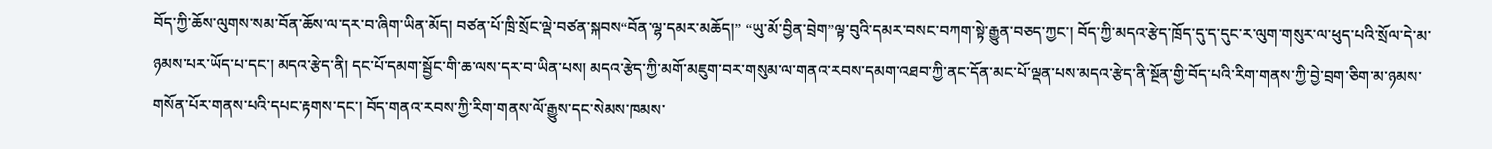བོད་ཀྱི་ཆོས་ལུགས་སམ་བོན་ཆོས་ལ་དར་བ་ཞིག་ཡིན་མོད། བཙན་པོ་ཁྲི་སྲོང་ལྡེ་བཙན་སྐབས“བོན་ལྷ་དམར་མཆོད།” “ཡུ་མོ་བྱིན་བྲེག”ལྟ་བུའི་དམར་བསང་བཀག་སྟེ་རྒྱུན་བཅད་ཀྱང་། བོད་ཀྱི་མདའ་རྩེད་ཁྲོད་དུ་ད་དུང་ར་ལུག་གསུར་ལ་ཕུད་པའི་སྲོལ་དེ་མ་ཉམས་པར་ཡོད་པ་དང་། མདའ་རྩེད་ནི། དང་པོ་དམག་སྦྱོང་གི་ཆ་ལས་དར་བ་ཡིན་པས། མདའ་རྩེད་ཀྱི་མགོ་མཇུག་བར་གསུམ་ལ་གནའ་རབས་དམག་འཐབ་ཀྱི་ནང་དོན་མང་པོ་ལྡན་པས་མདའ་རྩེད་ནི་སྔོན་གྱི་བོད་པའི་རིག་གནས་ཀྱི་བྱེ་བྲག་ཅིག་མ་ཉམས་གསོན་པོར་གནས་པའི་དཔང་རྟགས་དང་། བོད་གནའ་རབས་ཀྱི་རིག་གནས་ལོ་རྒྱུས་དང་སེམས་ཁམས་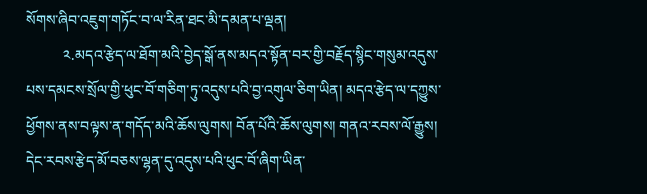སོགས་ཞིབ་འཇུག་གཏོང་བ་ལ་རིན་ཐང་མི་དམན་པ་ལྡན།
          ༢.མདའ་རྩེད་ལ་ཐོག་མའི་བྱེད་སྒོ་ནས་མདའ་སྟོན་བར་གྱི་བརྗོད་སྙིང་གསུམ་འདུས་པས་དམངས་སྲོལ་གྱི་ཕུང་བོ་གཅིག་ཏུ་འདུས་པའི་བྱ་འགུལ་ཅིག་ཡིན། མདའ་རྩེད་ལ་དཀྱུས་ཕྱོགས་ནས་བལྟས་ན་གདོད་མའི་ཆོས་ལུགས། བོན་པོའི་ཆོས་ལུགས། གནའ་རབས་ལོ་རྒྱུས། དེང་རབས་རྩེད་མོ་བཅས་ལྷན་དུ་འདུས་པའི་ཕུང་བོ་ཞིག་ཡིན་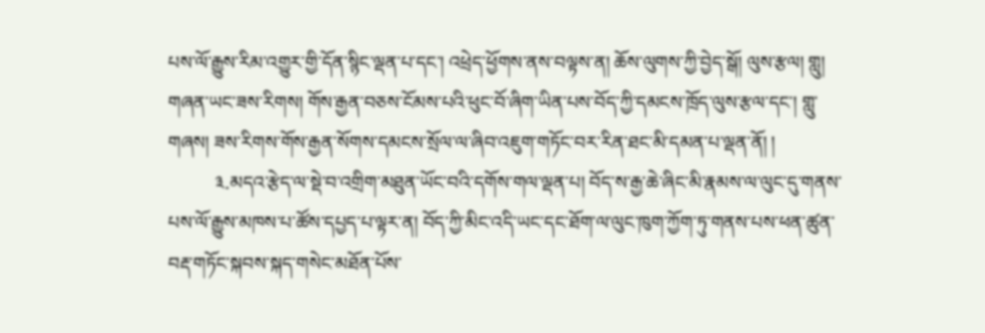པས་ལོ་རྒྱུས་རིམ་འགྱུར་གྱི་དོན་སྙིང་ལྡན་པ་དང་། འཕྲེད་ཕྱོགས་ནས་བལྟས་ན། ཆོས་ལུགས་ཀྱི་བྱེད་སྒོ། ལུས་རྩལ། གླུ། གཞན་ཡང་ཟས་རིགས། གོས་རྒྱན་བཅས་ངོམས་པའི་ཕུང་བོ་ཞིག་ཡིན་པས་བོད་ཀྱི་དམངས་ཁྲོད་ལུས་རྩལ་དང་། གླུ་གཞས། ཟས་རིགས་གོས་རྒྱན་སོགས་དམངས་སྲོལ་ལ་ཞིབ་འཇུག་གཏོང་བར་རིན་ཐང་མི་དམན་པ་ལྡན་ནོ། །
          ༣.མདའ་རྩེད་ལ་སྡེ་བ་འགྲིག་མཐུན་ཡོང་བའི་དགོས་གལ་ལྡན་པ། བོད་ས་རྒྱ་ཆེ་ཞིང་མི་རྣམས་ལ་ལུང་དུ་གནས་པས་ལོ་རྒྱུས་མཁས་པ་ཚོས་དཔྱད་པ་ལྟར་ན། བོད་ཀྱི་མིང་འདི་ཡང་དང་ཐོག་ལ་ལུང་ཁུག་ཀྱོག་ཏུ་གནས་པས་ཕན་ཚུན་བརྡ་གཏོང་སྐབས་སྐད་གསེང་མཐོན་པོས་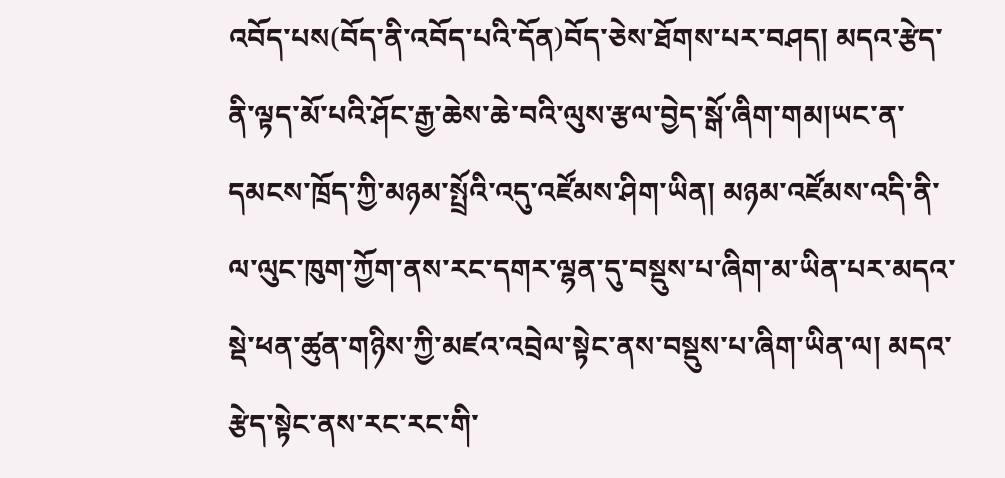འབོད་པས(བོད་ནི་འབོད་པའི་དོན)བོད་ཅེས་ཐོགས་པར་བཤད། མདའ་རྩེད་ནི་ལྟད་མོ་པའི་ཤོང་རྒྱ་ཆེས་ཆེ་བའི་ལུས་རྩལ་བྱེད་སྒོ་ཞིག་གམ།ཡང་ན་དམངས་ཁྲོད་ཀྱི་མཉམ་སྤྲོའི་འདུ་འཛོམས་ཤིག་ཡིན། མཉམ་འཛོམས་འདི་ནི་ལ་ལུང་ཁུག་ཀྱོག་ནས་རང་དགར་ལྷན་དུ་བསྡུས་པ་ཞིག་མ་ཡིན་པར་མདའ་སྡེ་ཕན་ཚུན་གཉིས་ཀྱི་མཛའ་འབྲེལ་སྟེང་ནས་བསྡུས་པ་ཞིག་ཡིན་ལ། མདའ་རྩེད་སྟེང་ནས་རང་རང་གི་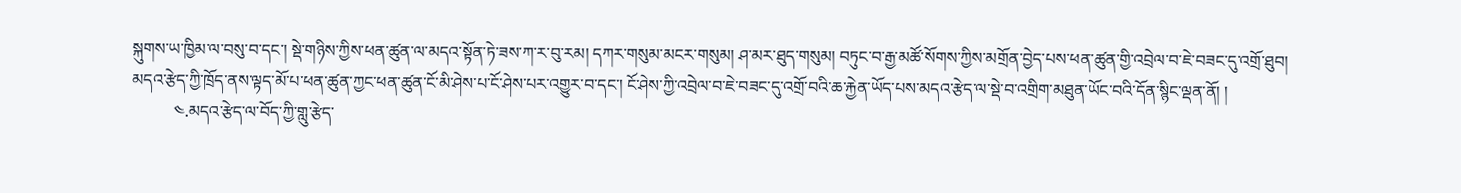སྐུགས་ཡ་ཁྱིམ་ལ་བསུ་བ་དང་། སྡེ་གཉིས་ཀྱིས་ཕན་ཚུན་ལ་མདའ་སྟོན་ཏེ་ཟས་ཀ་ར་བུ་རམ། དཀར་གསུམ་མངར་གསུམ། ཤ་མར་ཐུད་གསུམ། བཏུང་བ་རྒྱ་མཚོ་སོགས་ཀྱིས་མགྲོན་བྱེད་པས་ཕན་ཚུན་གྱི་འབྲེལ་བ་ཇེ་བཟང་དུ་འགྲོ་ཐུབ། མདའ་རྩེད་ཀྱི་ཁྲོད་ནས་ལྟད་མོ་པ་ཕན་ཚུན་ཀྱང་ཕན་ཚུན་ངོ་མི་ཤེས་པ་ངོ་ཤེས་པར་འགྱུར་བ་དང་། ངོ་ཤེས་ཀྱི་འབྲེལ་བ་ཇེ་བཟང་དུ་འགྲོ་བའི་ཆ་རྐྱེན་ཡོད་པས་མདའ་རྩེད་ལ་སྡེ་བ་འགྲིག་མཐུན་ཡོང་བའི་དོན་སྙིང་ལྡན་ནོ། །
          ༤.མདའ་རྩེད་ལ་བོད་ཀྱི་གླུ་རྩེད་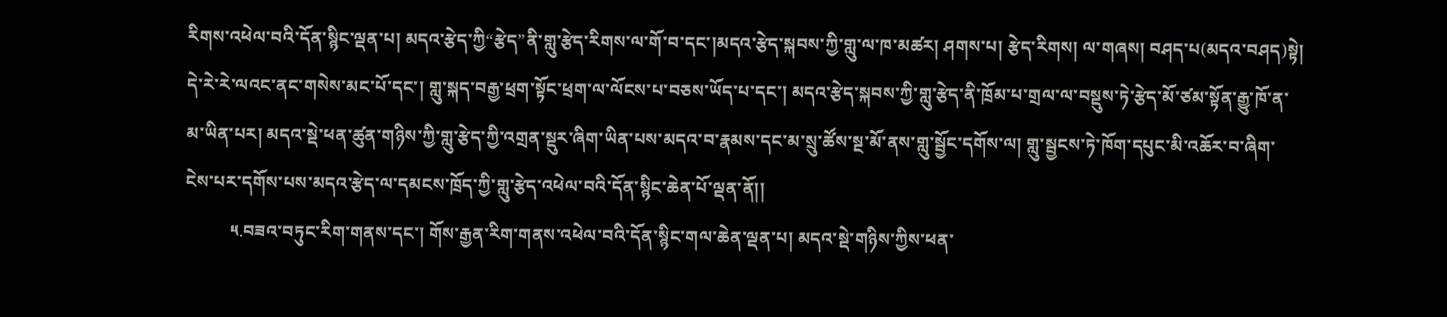རིགས་འཕེལ་བའི་དོན་སྙིང་ལྡན་པ། མདའ་རྩེད་ཀྱི“རྩེད”ནི་གླུ་རྩེད་རིགས་ལ་གོ་བ་དང་།མདའ་རྩེད་སྐབས་ཀྱི་གླུ་ལ་ཁ་མཚར། ཤགས་པ། རྩེད་རིགས། ལ་གཞས། བཤད་པ(མདའ་བཤད)སྟེ། དེ་རེ་རེ་ལའང་ནང་གསེས་མང་པོ་དང་། གླུ་སྐད་བརྒྱ་ཕྲག་སྟོང་ཕྲག་ལ་ལོངས་པ་བཅས་ཡོད་པ་དང་། མདའ་རྩེད་སྐབས་ཀྱི་གླུ་རྩེད་ནི་ཁྲོམ་པ་གྲལ་ལ་བསྡུས་ཏེ་རྩེད་མོ་ཙམ་སྟོན་རྒྱུ་ཁོ་ན་མ་ཡིན་པར། མདའ་སྡེ་ཕན་ཚུན་གཉིས་ཀྱི་གླུ་རྩེད་ཀྱི་འགྲན་སྡུར་ཞིག་ཡིན་པས་མདའ་བ་རྣམས་དང་མ་སྲུ་ཚོས་སྔ་མོ་ནས་གླུ་སྦྱོང་དགོས་ལ། གླུ་སྦྱངས་ཏེ་ཁོག་དཔུང་མི་འཆོར་བ་ཞིག་ངེས་པར་དགོས་པས་མདའ་རྩེད་ལ་དམངས་ཁྲོད་ཀྱི་གླུ་རྩེད་འཕེལ་བའི་དོན་སྙིང་ཆེན་པོ་ལྡན་ནོ།།
          ༥.བཟའ་བཏུང་རིག་གནས་དང་། གོས་རྒྱན་རིག་གནས་འཕེལ་བའི་དོན་སྙིང་གལ་ཆེན་ལྡན་པ། མདའ་སྡེ་གཉིས་ཀྱིས་ཕན་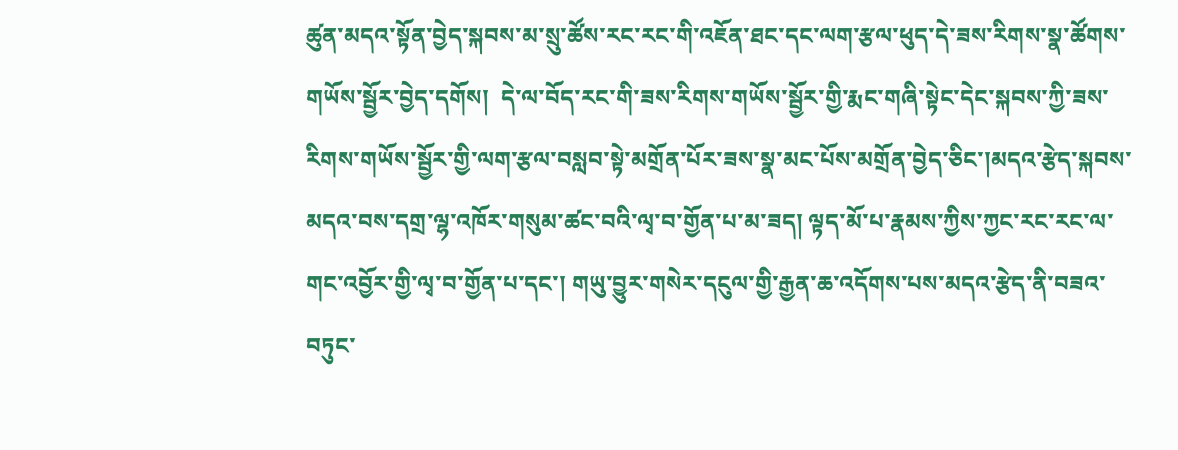ཚུན་མདའ་སྟོན་བྱེད་སྐབས་མ་སྲུ་ཚོས་རང་རང་གི་འཇོན་ཐང་དང་ལག་རྩལ་ཕུད་དེ་ཟས་རིགས་སྣ་ཚོགས་གཡོས་སྦྱོར་བྱེད་དགོས།  དེ་ལ་བོད་རང་གི་ཟས་རིགས་གཡོས་སྦྱོར་གྱི་རྨང་གཞི་སྟེང་དེང་སྐབས་ཀྱི་ཟས་རིགས་གཡོས་སྦྱོར་གྱི་ལག་རྩལ་བསླབ་སྟེ་མགྲོན་པོར་ཟས་སྣ་མང་པོས་མགྲོན་བྱེད་ཅིང་།མདའ་རྩེད་སྐབས་མདའ་བས་དགྲ་ལྷ་འཁོར་གསུམ་ཚང་བའི་ལྭ་བ་གྱོན་པ་མ་ཟད། ལྟད་མོ་པ་རྣམས་ཀྱིས་ཀྱང་རང་རང་ལ་གང་འབྱོར་གྱི་ལྭ་བ་གྱོན་པ་དང་། གཡུ་བྱུར་གསེར་དངུལ་གྱི་རྒྱན་ཆ་འདོགས་པས་མདའ་རྩེད་ནི་བཟའ་བཏུང་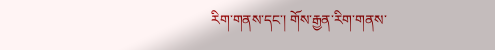རིག་གནས་དང་། གོས་རྒྱན་རིག་གནས་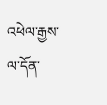འཕེལ་རྒྱས་ལ་དོན་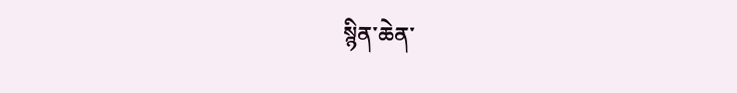སྙིན་ཆེན་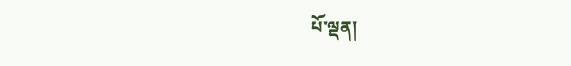པོ་ལྡན།